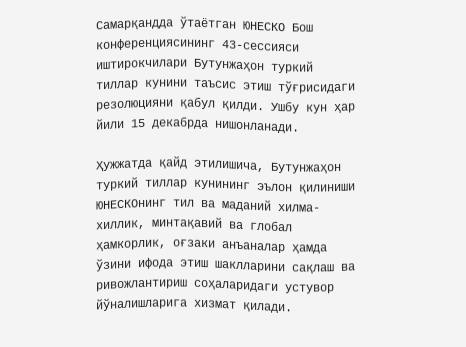Самарқандда ўтаётган ЮНЕСКО Бош конференциясининг 43-сессияси иштирокчилари Бутунжаҳон туркий тиллар кунини таъсис этиш тўғрисидаги резолюцияни қабул қилди. Ушбу кун ҳар йили 15 декабрда нишонланади.

Ҳужжатда қайд этилишича, Бутунжаҳон туркий тиллар кунининг эълон қилиниши ЮНЕСКОнинг тил ва маданий хилма-хиллик, минтақавий ва глобал ҳамкорлик, оғзаки анъаналар ҳамда ўзини ифода этиш шаклларини сақлаш ва ривожлантириш соҳаларидаги устувор йўналишларига хизмат қилади.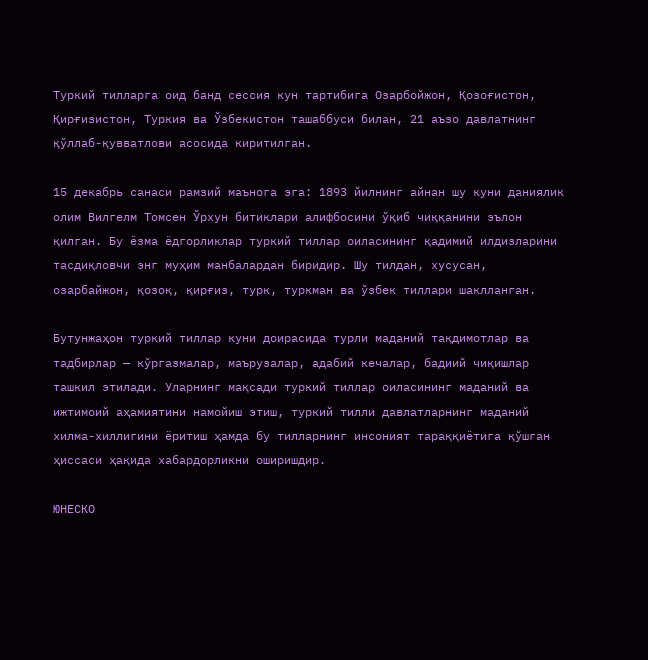Туркий тилларга оид банд сессия кун тартибига Озарбойжон, Қозоғистон, Қирғизистон, Туркия ва Ўзбекистон ташаббуси билан, 21 аъзо давлатнинг қўллаб-қувватлови асосида киритилган.

15 декабрь санаси рамзий маънога эга: 1893 йилнинг айнан шу куни даниялик олим Вилгелм Томсен Ўрхун битиклари алифбосини ўқиб чиққанини эълон қилган. Бу ёзма ёдгорликлар туркий тиллар оиласининг қадимий илдизларини тасдиқловчи энг муҳим манбалардан биридир. Шу тилдан, хусусан, озарбайжон, қозоқ, қирғиз, турк, туркман ва ўзбек тиллари шаклланган.

Бутунжаҳон туркий тиллар куни доирасида турли маданий тақдимотлар ва тадбирлар — кўргазмалар, маърузалар, адабий кечалар, бадиий чиқишлар ташкил этилади. Уларнинг мақсади туркий тиллар оиласининг маданий ва ижтимоий аҳамиятини намойиш этиш, туркий тилли давлатларнинг маданий хилма-хиллигини ёритиш ҳамда бу тилларнинг инсоният тараққиётига қўшган ҳиссаси ҳақида хабардорликни оширишдир.

ЮНЕСКО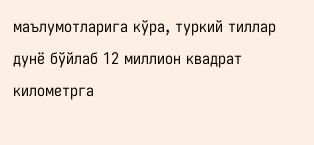маълумотларига кўра, туркий тиллар дунё бўйлаб 12 миллион квадрат километрга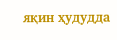яқин ҳудудда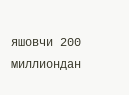яшовчи 200 миллиондан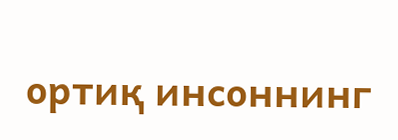ортиқ инсоннинг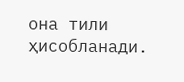она тили ҳисобланади.